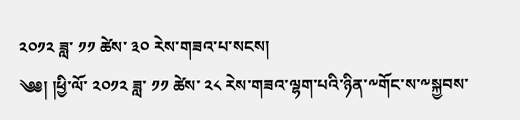༢༠༡༢ ཟླ་ ༡༡ ཚེས་ ༣༠ རེས་གཟའ་པ་སངས།
༄༅། །ཕྱི་ལོ་ ༢༠༡༢ ཟླ་ ༡༡ ཚེས་ ༢༨ རེས་གཟའ་ལྷག་པའི་ཉིན་༸གོང་ས་༸སྐྱབས་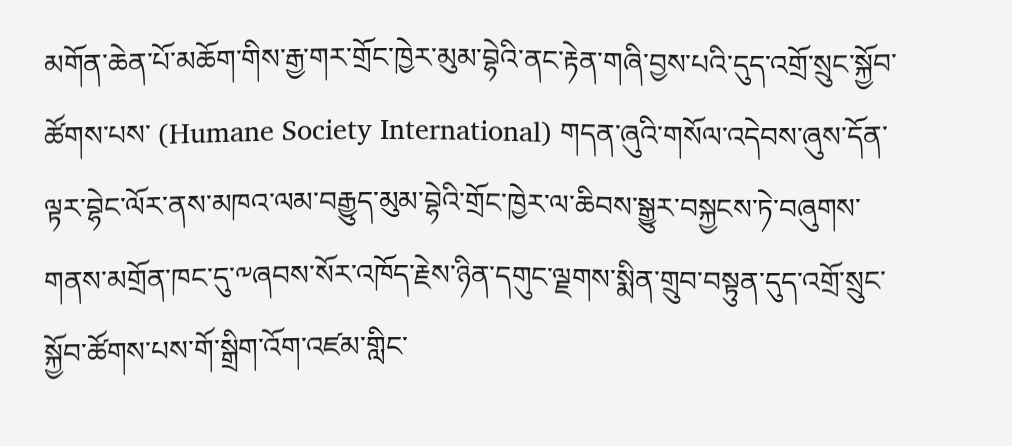མགོན་ཆེན་པོ་མཆོག་གིས་རྒྱ་གར་གྲོང་ཁྱེར་མུམ་བྷེའི་ནང་རྟེན་གཞི་བྱས་པའི་དུད་འགྲོ་སྲུང་སྐྱོབ་ཚོགས་པས་ (Humane Society International) གདན་ཞུའི་གསོལ་འདེབས་ཞུས་དོན་ལྟར་བྷེང་ལོར་ནས་མཁའ་ལམ་བརྒྱུད་མུམ་བྷེའི་གྲོང་ཁྱེར་ལ་ཆིབས་སྒྱུར་བསྐྱངས་ཏེ་བཞུགས་གནས་མགྲོན་ཁང་དུ་༸ཞབས་སོར་འཁོད་རྗེས་ཉིན་དགུང་ལྗགས་སྨིན་གྲུབ་བསྟུན་དུད་འགྲོ་སྲུང་སྐྱོབ་ཚོགས་པས་གོ་སྒྲིག་འོག་འཛམ་གླིང་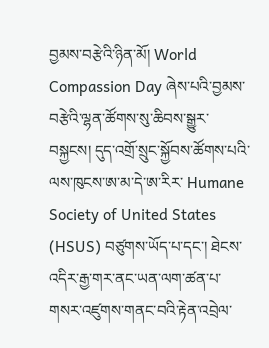བྱམས་བརྩེའི་ཉིན་མོ། World Compassion Day ཞེས་པའི་བྱམས་བརྩེའི་ལྷན་ཚོགས་སུ་ཆིབས་སྒྱུར་བསྐྱངས། དུད་འགྲོ་སྲུང་སྐྱོབས་ཚོགས་པའི་ལས་ཁུངས་ཨ་མ་དེ་ཨ་རིར་ Humane Society of United States (HSUS) བཙུགས་ཡོད་པ་དང་། ཐེངས་འདིར་རྒྱ་གར་ནང་ཡན་ལག་ཚན་པ་གསར་འཛུགས་གནང་བའི་རྟེན་འབྲེལ་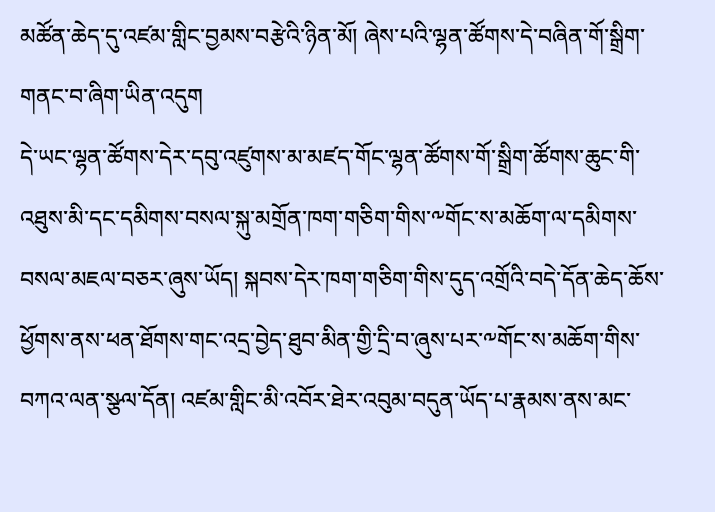མཚོན་ཆེད་དུ་འཛམ་གླིང་བྱམས་བརྩེའི་ཉིན་མོ། ཞེས་པའི་ལྷན་ཚོགས་དེ་བཞིན་གོ་སྒྲིག་གནང་བ་ཞིག་ཡིན་འདུག
དེ་ཡང་ལྷན་ཚོགས་དེར་དབུ་འཛུགས་མ་མཛད་གོང་ལྷན་ཚོགས་གོ་སྒྲིག་ཚོགས་ཆུང་གི་འཐུས་མི་དང་དམིགས་བསལ་སྐུ་མགྲོན་ཁག་གཅིག་གིས་༸གོང་ས་མཆོག་ལ་དམིགས་བསལ་མཇལ་བཅར་ཞུས་ཡོད། སྐབས་དེར་ཁག་གཅིག་གིས་དུད་འགྲོའི་བདེ་དོན་ཆེད་ཆོས་ཕྱོགས་ནས་ཕན་ཐོགས་གང་འདྲ་བྱེད་ཐུབ་མིན་གྱི་དྲི་བ་ཞུས་པར་༸གོང་ས་མཆོག་གིས་བཀའ་ལན་སྩལ་དོན། འཛམ་གླིང་མི་འབོར་ཐེར་འབུམ་བདུན་ཡོད་པ་རྣམས་ནས་མང་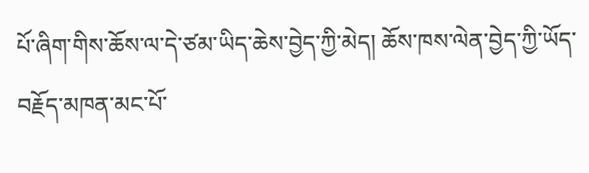པོ་ཞིག་གིས་ཆོས་ལ་དེ་ཙམ་ཡིད་ཆེས་བྱེད་ཀྱི་མེད། ཆོས་ཁས་ལེན་བྱེད་ཀྱི་ཡོད་བརྗོད་མཁན་མང་པོ་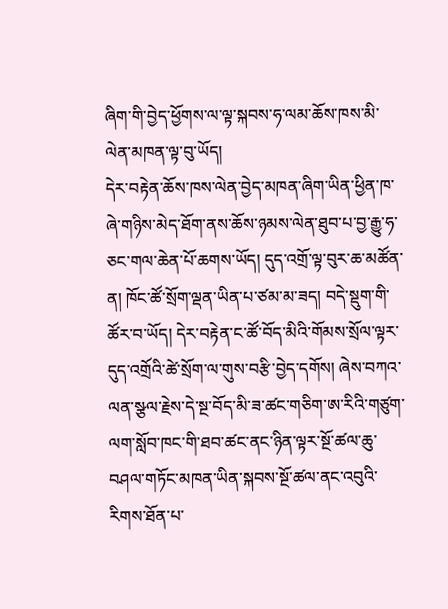ཞིག་གི་བྱེད་ཕྱོགས་ལ་ལྟ་སྐབས་ཧ་ལམ་ཆོས་ཁས་མི་ལེན་མཁན་ལྟ་བུ་ཡོད།
དེར་བརྟེན་ཆོས་ཁས་ལེན་བྱེད་མཁན་ཞིག་ཡིན་ཕྱིན་ཁ་ཞེ་གཉིས་མེད་ཐོག་ནས་ཆོས་ཉམས་ལེན་ཐུབ་པ་བྱ་རྒྱུ་ཧ་ཅང་གལ་ཆེན་པོ་ཆགས་ཡོད། དུད་འགྲོ་ལྟ་བུར་ཆ་མཚོན་ན། ཁོང་ཚོ་སྲོག་ལྡན་ཡིན་པ་ཙམ་མ་ཟད། བདེ་སྡུག་གི་ཚོར་བ་ཡོད། དེར་བརྟེན་ང་ཚོ་བོད་མིའི་གོམས་སྲོལ་ལྟར་དུད་འགྲོའི་ཚེ་སྲོག་ལ་གུས་བརྩི་བྱེད་དགོས། ཞེས་བཀའ་ལན་སྩལ་རྗེས་དེ་སྔ་བོད་མི་ཟ་ཚང་གཅིག་ཨ་རིའི་གཙུག་ལག་སློབ་ཁང་གི་ཐབ་ཚང་ནང་ཉིན་ལྟར་སྔོ་ཚལ་ཆུ་བཤལ་གཏོང་མཁན་ཡིན་སྐབས་སྔོ་ཚལ་ནང་འབུའི་རིགས་ཐོན་པ་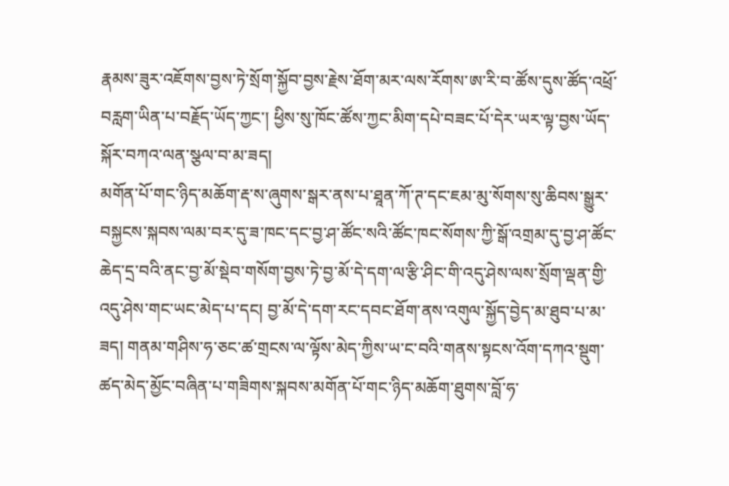རྣམས་ཟུར་འཇོགས་བྱས་ཏེ་སྲོག་སྐྱོབ་བྱས་རྗེས་ཐོག་མར་ལས་རོགས་ཨ་རི་བ་ཚོས་དུས་ཚོད་འཕྲོ་བརླག་ཡིན་པ་བརྗོད་ཡོད་ཀྱང་། ཕྱིས་སུ་ཁོང་ཚོས་ཀྱང་མིག་དཔེ་བཟང་པོ་དེར་ཡར་ལྟ་བྱས་ཡོད་སྐོར་བཀའ་ལན་སྩལ་བ་མ་ཟད།
མགོན་པོ་གང་ཉིད་མཆོག་རྡ་ས་ཞུགས་སྒར་ནས་པ་ཐཱན་ཀོ་ཊ་དང་ཇམ་མུ་སོགས་སུ་ཆིབས་སྒྱུར་བསྐྱངས་སྐབས་ལམ་བར་དུ་ཟ་ཁང་དང་བྱ་ཤ་ཚོང་སའི་ཚོང་ཁང་སོགས་ཀྱི་སྒོ་འགྲམ་དུ་བྱ་ཤ་ཚོང་ཆེད་དྲ་བའི་ནང་བྱ་མོ་སྡེབ་གསོག་བྱས་ཏེ་བྱ་མོ་དེ་དག་ལ་རྩི་ཤིང་གི་འདུ་ཤེས་ལས་སྲོག་ལྡན་གྱི་འདུ་ཤེས་གང་ཡང་མེད་པ་དང། བྱ་མོ་དེ་དག་རང་དབང་ཐོག་ནས་འགུལ་སྐྱོད་བྱེད་མ་ཐུབ་པ་མ་ཟད། གནམ་གཤིས་ཧ་ཅང་ཚ་གྲངས་ལ་ལྟོས་མེད་ཀྱིས་ཡ་ང་བའི་གནས་སྟངས་འོག་དཀའ་སྡུག་ཚད་མེད་མྱོང་བཞིན་པ་གཟིགས་སྐབས་མགོན་པོ་གང་ཉིད་མཆོག་ཐུགས་བློ་ཧ་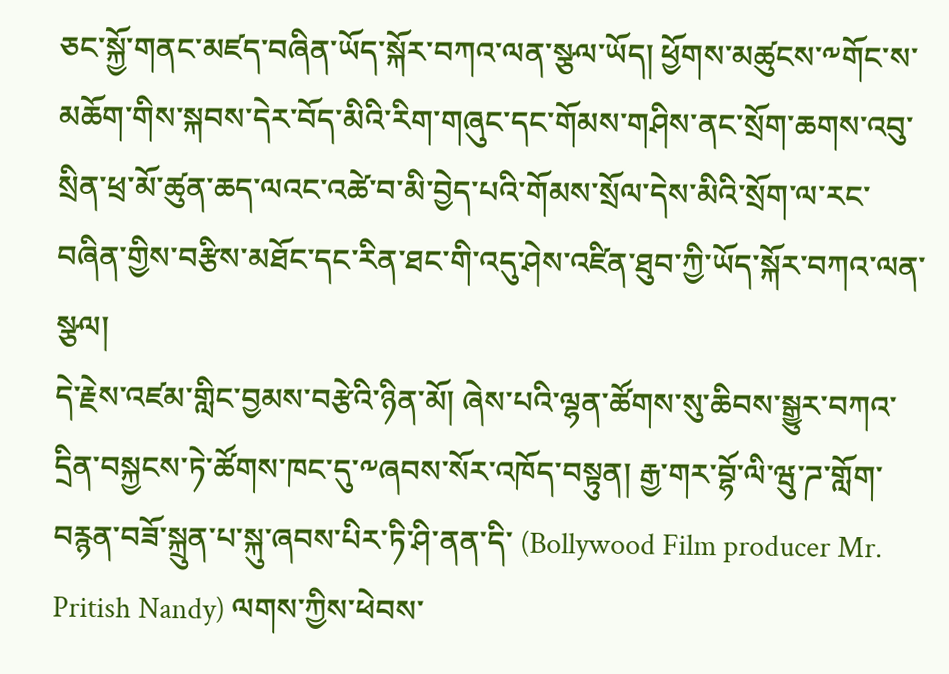ཅང་སྐྱོ་གནང་མཛད་བཞིན་ཡོད་སྐོར་བཀའ་ལན་སྩལ་ཡོད། ཕྱོགས་མཚུངས་༸གོང་ས་མཆོག་གིས་སྐབས་དེར་བོད་མིའི་རིག་གཞུང་དང་གོམས་གཤིས་ནང་སྲོག་ཆགས་འབུ་སྲིན་ཕྲ་མོ་ཚུན་ཆད་ལའང་འཚེ་བ་མི་བྱེད་པའི་གོམས་སྲོལ་དེས་མིའི་སྲོག་ལ་རང་བཞིན་གྱིས་བརྩིས་མཐོང་དང་རིན་ཐང་གི་འདུ་ཤེས་འཛིན་ཐུབ་ཀྱི་ཡོད་སྐོར་བཀའ་ལན་སྩལ།
དེ་རྗེས་འཛམ་གླིང་བྱམས་བརྩེའི་ཉིན་མོ། ཞེས་པའི་ལྷན་ཚོགས་སུ་ཆིབས་སྒྱུར་བཀའ་དྲིན་བསྐྱངས་ཏེ་ཚོགས་ཁང་དུ་༸ཞབས་སོར་འཁོད་བསྟུན། རྒྱ་གར་བྷོ་ལི་ཝུ་ཌ་གློག་བརྙན་བཟོ་སྐྲུན་པ་སྐུ་ཞབས་པིར་ཏི་ཤི་ནན་དི་ (Bollywood Film producer Mr. Pritish Nandy) ལགས་ཀྱིས་ཕེབས་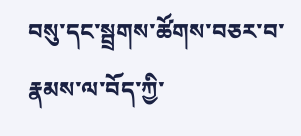བསུ་དང་སྦྲགས་ཚོགས་བཅར་བ་རྣམས་ལ་བོད་ཀྱི་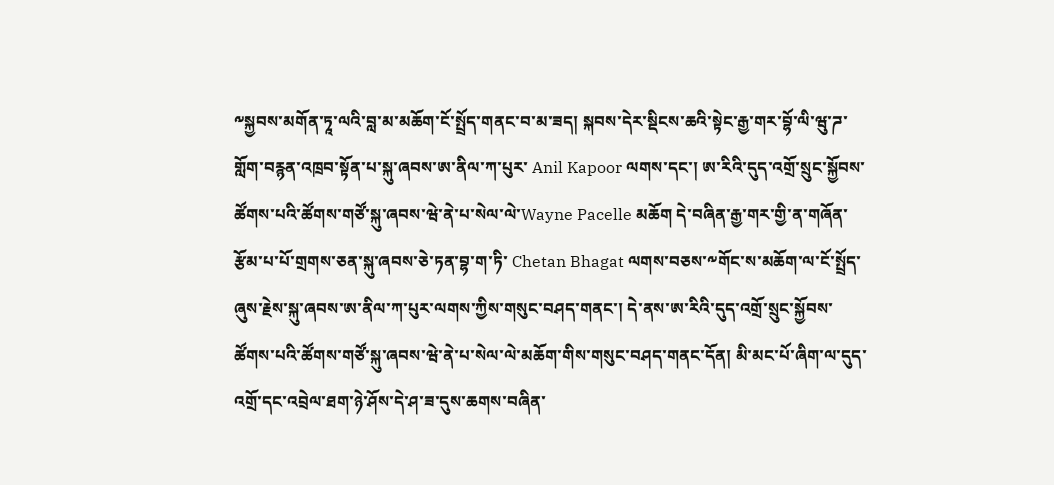༸སྐྱབས་མགོན་ཏཱ་ལའི་བླ་མ་མཆོག་ངོ་སྤྲོད་གནང་བ་མ་ཟད། སྐབས་དེར་སྡིངས་ཆའི་སྟེང་རྒྱ་གར་བྷོ་ལི་ཝུ་ཌ་གློག་བརྙན་འཁྲབ་སྟོན་པ་སྐུ་ཞབས་ཨ་ནིལ་ཀ་པུར་ Anil Kapoor ལགས་དང་། ཨ་རིའི་དུད་འགྲོ་སྲུང་སྐྱོབས་ཚོགས་པའི་ཚོགས་གཙོ་སྐུ་ཞབས་ཝེ་ནེ་པ་སེལ་ལེ་Wayne Pacelle མཆོག དེ་བཞིན་རྒྱ་གར་གྱི་ན་གཞོན་རྩོམ་པ་པོ་གྲགས་ཅན་སྐུ་ཞབས་ཅེ་ཏན་བྷ་ག་ཏི་ Chetan Bhagat ལགས་བཅས་༸གོང་ས་མཆོག་ལ་ངོ་སྤྲོད་ཞུས་རྗེས་སྐུ་ཞབས་ཨ་ནིལ་ཀ་པུར་ལགས་ཀྱིས་གསུང་བཤད་གནང་། དེ་ནས་ཨ་རིའི་དུད་འགྲོ་སྲུང་སྐྱོབས་ཚོགས་པའི་ཚོགས་གཙོ་སྐུ་ཞབས་ཝེ་ནེ་པ་སེལ་ལེ་མཆོག་གིས་གསུང་བཤད་གནང་དོན། མི་མང་པོ་ཞིག་ལ་དུད་འགྲོ་དང་འབྲེལ་ཐག་ཉེ་ཤོས་དེ་ཤ་ཟ་དུས་ཆགས་བཞིན་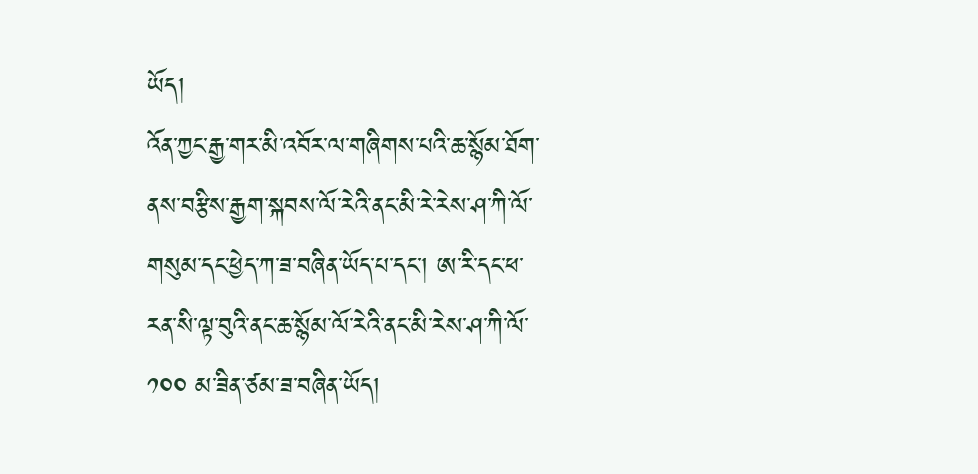ཡོད།
འོན་ཀྱང་རྒྱ་གར་མི་འབོར་ལ་གཞིགས་པའི་ཆ་སྙོམ་ཐོག་ནས་བརྩིས་རྒྱག་སྐབས་ལོ་རེའི་ནང་མི་རེ་རེས་ཤ་ཀི་ལོ་གསུམ་དང་ཕྱེད་ཀ་ཟ་བཞིན་ཡོད་པ་དང་། ཨ་རི་དང་ཕ་རན་སི་ལྟ་བུའི་ནང་ཆ་སྙོམ་ལོ་རེའི་ནང་མི་རེས་ཤ་ཀི་ལོ་ ༡༠༠ མ་ཟིན་ཙམ་ཟ་བཞིན་ཡོད།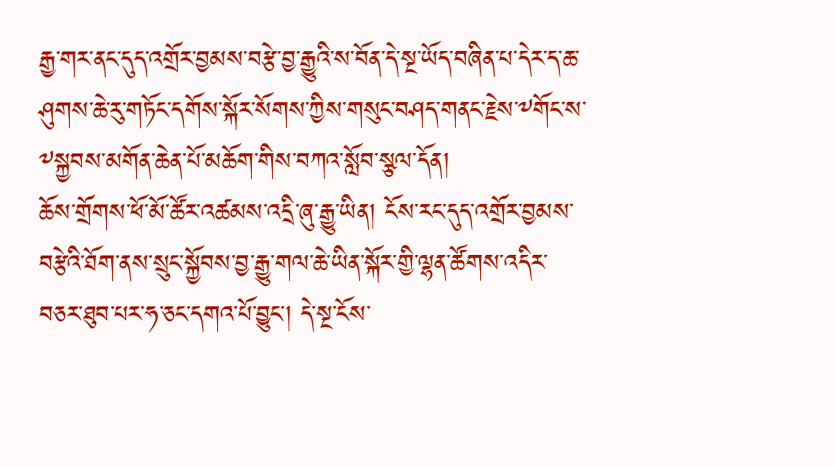རྒྱ་གར་ནང་དུད་འགྲོར་བྱམས་བརྩེ་བྱ་རྒྱུའི་ས་བོན་དེ་སྔ་ཡོད་བཞིན་པ་དེར་ད་ཆ་ཤུགས་ཆེ་རུ་གཏོང་དགོས་སྐོར་སོགས་ཀྱིས་གསུང་བཤད་གནང་རྗེས་༸གོང་ས་༸སྐྱབས་མགོན་ཆེན་པོ་མཆོག་གིས་བཀའ་སློབ་སྩལ་དོན།
ཆོས་གྲོགས་ཕོ་མོ་ཚོར་འཚམས་འདྲི་ཞུ་རྒྱུ་ཡིན། ངོས་རང་དུད་འགྲོར་བྱམས་བརྩེའི་ཐོག་ནས་སྲུང་སྐྱོབས་བྱ་རྒྱུ་གལ་ཆེ་ཡིན་སྐོར་གྱི་ལྷན་ཚོགས་འདིར་བཅར་ཐུབ་པར་ཧ་ཅང་དགའ་པོ་བྱུང་། དེ་སྔ་ངོས་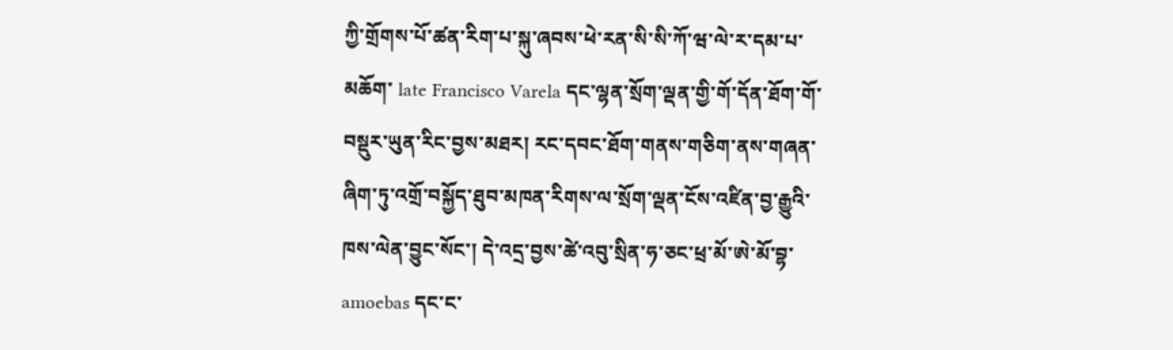ཀྱི་གྲོགས་པོ་ཚན་རིག་པ་སྐུ་ཞབས་ཕེ་རན་སི་སི་ཀོ་ཝ་ལེ་ར་དམ་པ་མཆོག་ late Francisco Varela དང་ལྷན་སྲོག་ལྡན་གྱི་གོ་དོན་ཐོག་གོ་བསྡུར་ཡུན་རིང་བྱས་མཐར། རང་དབང་ཐོག་གནས་གཅིག་ནས་གཞན་ཞིག་ཏུ་འགྲོ་བསྐྱོད་ཐུབ་མཁན་རིགས་ལ་སྲོག་ལྡན་ངོས་འཛིན་བྱ་རྒྱུའི་ཁས་ལེན་བྱུང་སོང་། དེ་འདྲ་བྱས་ཚེ་འབུ་སྲིན་ཧ་ཅང་ཕྲ་མོ་ཨེ་མོ་བྷ་ amoebas དང་ང་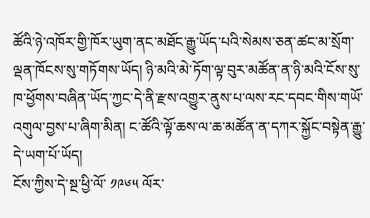ཚོའི་ཉེ་འཁོར་གྱི་ཁོར་ཡུག་ནང་མཐོང་རྒྱུ་ཡོད་པའི་སེམས་ཅན་ཚང་མ་སྲོག་ལྡན་ཁོངས་སུ་གཏོགས་ཡོད། ཉི་མའི་མེ་ཏོག་ལྟ་བུར་མཚོན་ན་ཉི་མའི་ངོས་སུ་ཁ་ཕྱོགས་བཞིན་ཡོད་ཀྱང་དེ་ནི་རྫས་འགྱུར་ནུས་པ་ལས་རང་དབང་གིས་གཡོ་འགུལ་བྱས་པ་ཞིག་མིན། ང་ཚོའི་ལྟོ་ཆས་ལ་ཆ་མཚོན་ན་དཀར་སྐྱོང་བསྟེན་རྒྱུ་དེ་ཡག་པོ་ཡོད།
ངོས་ཀྱིས་དེ་སྔ་ཕྱི་ལོ་ ༡༩༦༥ ལོར་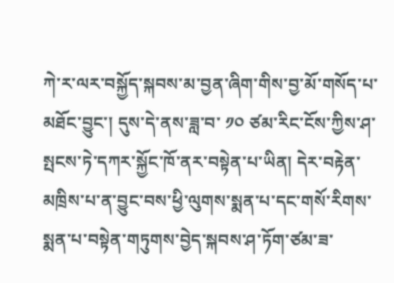ཀེ་ར་ལར་བསྐྱོད་སྐབས་མ་བྱན་ཞིག་གིས་བྱ་མོ་གསོད་པ་མཐོང་བྱུང་། དུས་དེ་ནས་ཟླ་བ་ ༡༠ ཙམ་རིང་ངོས་ཀྱིས་ཤ་སྤངས་ཏེ་དཀར་སྐྱོང་ཁོ་ནར་བསྟེན་པ་ཡིན། དེར་བརྟེན་མཁྲིས་པ་ན་བྱུང་བས་ཕྱི་ལུགས་སྨན་པ་དང་གསོ་རིགས་སྨན་པ་བསྟེན་གཏུགས་བྱེད་སྐབས་ཤ་ཏོག་ཙམ་ཟ་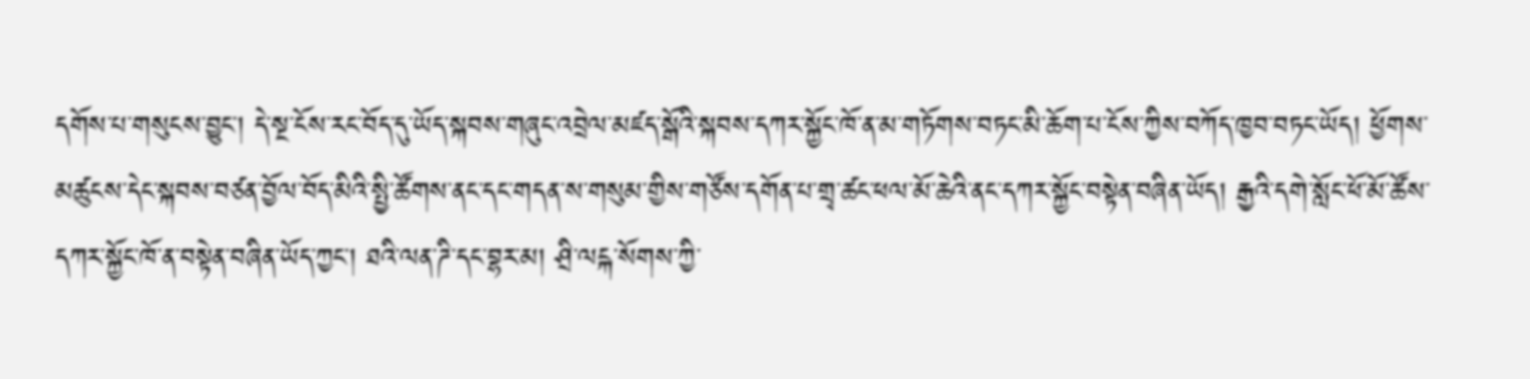དགོས་པ་གསུངས་བྱུང་། དེ་སྔ་ངོས་རང་བོད་དུ་ཡོད་སྐབས་གཞུང་འབྲེལ་མཛད་སྒོའི་སྐབས་དཀར་སྐྱོང་ཁོ་ན་མ་གཏོགས་བཏང་མི་ཆོག་པ་ངོས་ཀྱིས་བཀོད་ཁྱབ་བཏང་ཡོད། ཕྱོགས་མཚུངས་དེང་སྐབས་བཙན་བྱོལ་བོད་མིའི་སྤྱི་ཚོགས་ནང་དང་གདན་ས་གསུམ་གྱིས་གཙོས་དགོན་པ་གྲྭ་ཚང་ཕལ་མོ་ཆེའི་ནང་དཀར་སྐྱོང་བསྟེན་བཞིན་ཡོད། རྒྱའི་དགེ་སློང་ཕོ་མོ་ཚོས་དཀར་སྐྱོང་ཁོ་ན་བསྟེན་བཞིན་ཡོད་ཀྱང་། ཐའི་ལན་ཌི་དང་བྷར་མ། ཤྲི་ལངྐ་སོགས་ཀྱི་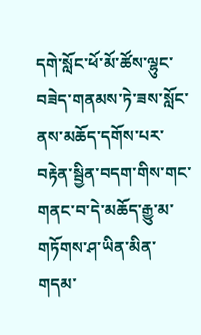དགེ་སློང་ཕོ་མོ་ཚོས་ལྷུང་བཟེད་གནམས་ཏེ་ཟས་སློང་ནས་མཆོད་དགོས་པར་བརྟེན་སྦྱིན་བདག་གིས་གང་གནང་བ་དེ་མཆོད་རྒྱུ་མ་གཏོགས་ཤ་ཡིན་མིན་གདམ་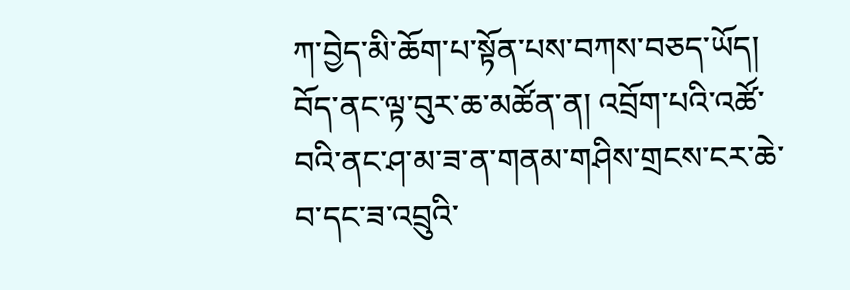ཀ་བྱེད་མི་ཆོག་པ་སྟོན་པས་བཀས་བཅད་ཡོད། བོད་ནང་ལྟ་བུར་ཆ་མཚོན་ན། འབྲོག་པའི་འཚོ་བའི་ནང་ཤ་མ་ཟ་ན་གནམ་གཤིས་གྲངས་ངར་ཆེ་བ་དང་ཟ་འབྲུའི་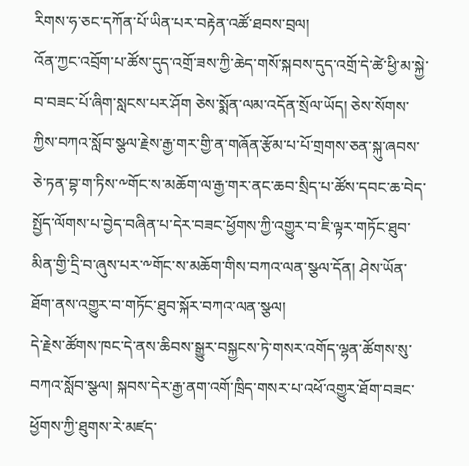རིགས་ཧ་ཅང་དཀོན་པོ་ཡིན་པར་བརྟེན་འཚོ་ཐབས་བྲལ།
འོན་ཀྱང་འབྲོག་པ་ཚོས་དུད་འགྲོ་ཟས་ཀྱི་ཆེད་གསོ་སྐབས་དུད་འགྲོ་དེ་ཚེ་ཕྱི་མ་སྐྱེ་བ་བཟང་པོ་ཞིག་སླངས་པར་ཤོག ཅེས་སྨོན་ལམ་འདོན་སྲོལ་ཡོད། ཅེས་སོགས་ཀྱིས་བཀའ་སློབ་སྩལ་རྗེས་རྒྱ་གར་གྱི་ན་གཞོན་རྩོམ་པ་པོ་གྲགས་ཅན་སྐུ་ཞབས་ཅེ་ཏན་བྷ་ག་ཏིས་༸གོང་ས་མཆོག་ལ་རྒྱ་གར་ནང་ཆབ་སྲིད་པ་ཚོས་དབང་ཆ་བེད་སྤྱོད་ལོགས་པ་བྱེད་བཞིན་པ་དེར་བཟང་ཕྱོགས་ཀྱི་འགྱུར་བ་ཇི་ལྟར་གཏོང་ཐུབ་མིན་གྱི་དྲི་བ་ཞུས་པར་༸གོང་ས་མཆོག་གིས་བཀའ་ལན་སྩལ་དོན། ཤེས་ཡོན་ཐོག་ནས་འགྱུར་བ་གཏོང་ཐུབ་སྐོར་བཀའ་ལན་སྩལ།
དེ་རྗེས་ཚོགས་ཁང་དེ་ནས་ཆིབས་སྒྱུར་བསྐྱངས་ཏེ་གསར་འགོད་ལྷན་ཚོགས་སུ་བཀའ་སློབ་སྩལ། སྐབས་དེར་རྒྱ་ནག་འགོ་ཁྲིད་གསར་པ་འཕོ་འགྱུར་ཐོག་བཟང་ཕྱོགས་ཀྱི་ཐུགས་རེ་མཛད་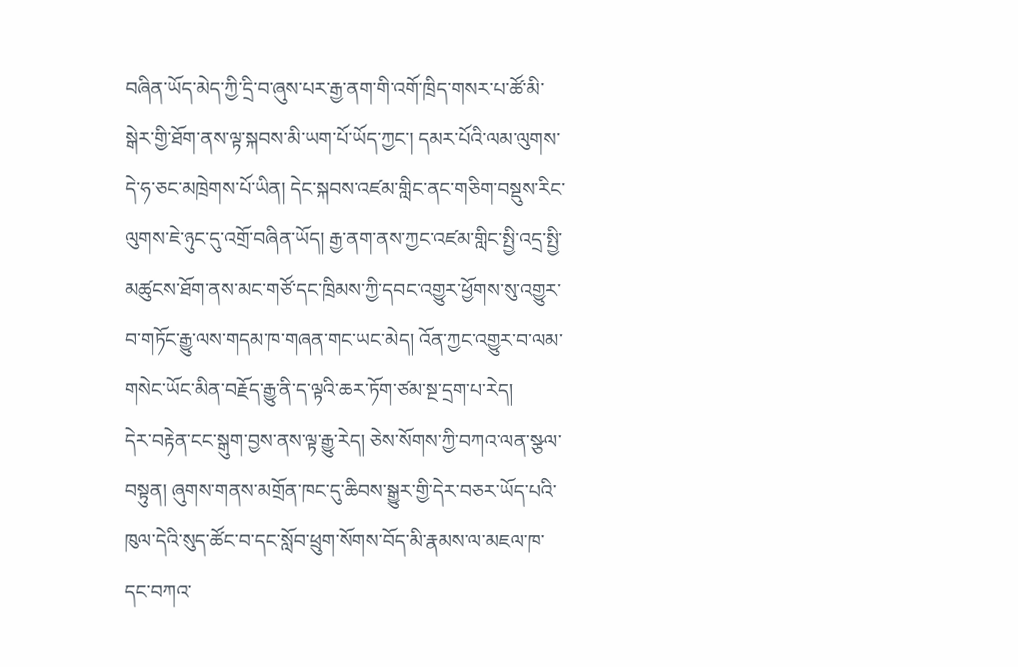བཞིན་ཡོད་མེད་ཀྱི་དྲི་བ་ཞུས་པར་རྒྱ་ནག་གི་འགོ་ཁྲིད་གསར་པ་ཚོ་མི་སྒེར་གྱི་ཐོག་ནས་ལྟ་སྐབས་མི་ཡག་པོ་ཡོད་ཀྱང་། དམར་པོའི་ལམ་ལུགས་དེ་ཧ་ཅང་མཁྲེགས་པོ་ཡིན། དེང་སྐབས་འཛམ་གླིང་ནང་གཅིག་བསྡུས་རིང་ལུགས་ཇེ་ཉུང་དུ་འགྲོ་བཞིན་ཡོད། རྒྱ་ནག་ནས་ཀྱང་འཛམ་གླིང་སྤྱི་འདྲ་སྤྱི་མཚུངས་ཐོག་ནས་མང་གཙོ་དང་ཁྲིམས་ཀྱི་དབང་འགྱུར་ཕྱོགས་སུ་འགྱུར་བ་གཏོང་རྒྱུ་ལས་གདམ་ཁ་གཞན་གང་ཡང་མེད། འོན་ཀྱང་འགྱུར་བ་ལམ་གསེང་ཡོང་མིན་བརྗོད་རྒྱུ་ནི་ད་ལྟའི་ཆར་ཏོག་ཙམ་སྔ་དྲག་པ་རེད།
དེར་བརྟེན་ངང་སྒུག་བྱས་ནས་ལྟ་རྒྱུ་རེད། ཅེས་སོགས་ཀྱི་བཀའ་ལན་སྩལ་བསྟུན། ཞུགས་གནས་མགྲོན་ཁང་དུ་ཆིབས་སྒྱུར་གྱི་དེར་བཅར་ཡོད་པའི་ཁུལ་དེའི་སུད་ཚོང་བ་དང་སློབ་ཕྲུག་སོགས་བོད་མི་རྣམས་ལ་མཇལ་ཁ་དང་བཀའ་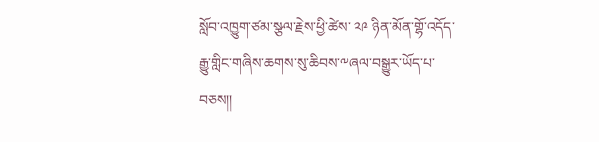སློབ་འཁྱུག་ཙམ་སྩལ་རྗེས་ཕྱི་ཚེས་ ༢༩ ཉིན་མོན་གྷོ་འདོད་རྒྱུ་གླིང་གཞིས་ཆགས་སུ་ཆིབས་༸ཞལ་བསྒྱུར་ཡོད་པ་བཅས།།